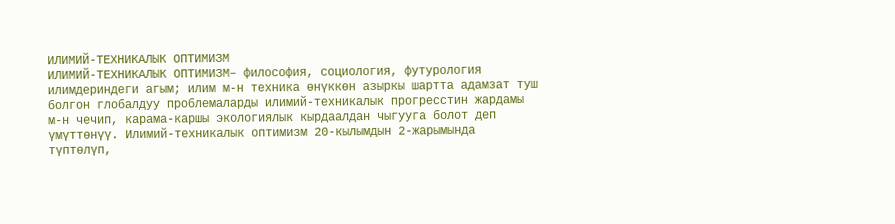ИЛИМИЙ-ТЕХНИКАЛЫК ОПТИМИЗМ
ИЛИМИЙ-ТЕХНИКАЛЫК ОПТИМИЗМ– философия, социология, футурология илимдериндеги агым; илим м-н техника өнүккөн азыркы шартта адамзат туш болгон глобалдуу проблемаларды илимий-техникалык прогресстин жардамы м-н чечип, карама-каршы экологиялык кырдаалдан чыгууга болот деп үмүттөнүү. Илимий-техникалык оптимизм 20-кылымдын 2-жарымында түптөлүп,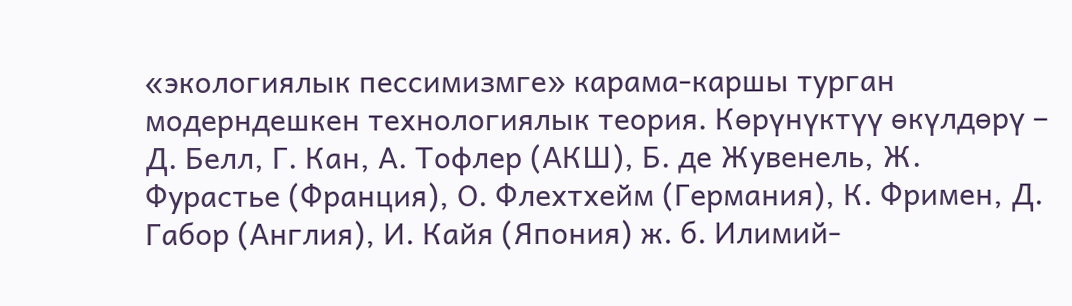«экологиялык пессимизмге» карама-каршы турган модерндешкен технологиялык теория. Көрүнүктүү өкүлдөрү – Д. Белл, Г. Кан, А. Тофлер (АКШ), Б. де Жувенель, Ж. Фурастье (Франция), О. Флехтхейм (Германия), К. Фримен, Д. Габор (Англия), И. Кайя (Япония) ж. б. Илимий-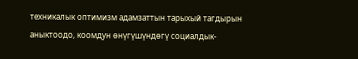техникалык оптимизм адамзаттын тарыхый тагдырын аныктоодо, коомдун өнүгүшүндөгү социалдык-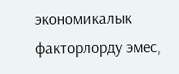экономикалык факторлорду эмес,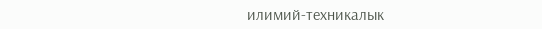илимий-техникалык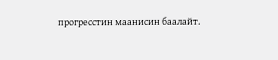прогресстин маанисин баалайт.